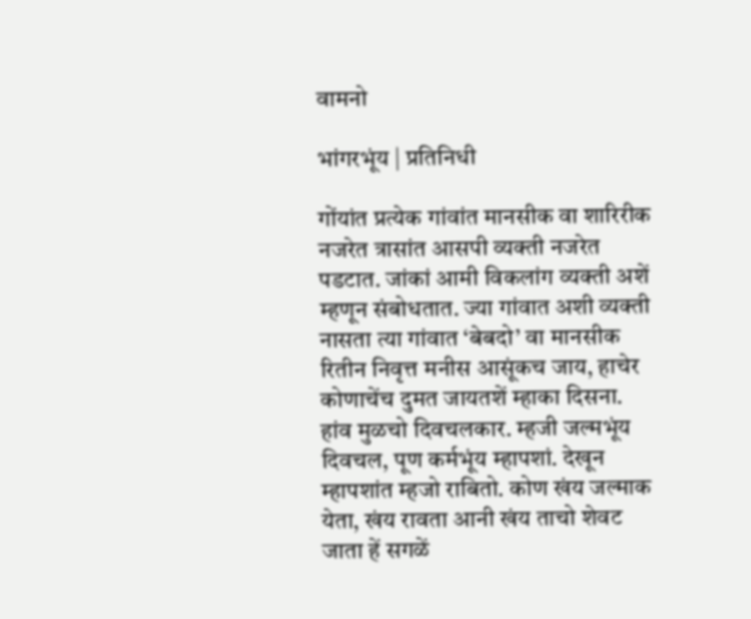वामनो

भांगरभूंय | प्रतिनिधी

गोंयांत प्रत्येक गांवांत मानसीक वा शारिरीक नजरेत त्रासांत आसपी व्यक्ती नजरेत पडटात. जांकां आमी विकलांग व्यक्ती अशें म्हणून संबोधतात. ज्या गांवात अशी व्यक्ती नासता त्या गांवात ‘बेबदो’ वा मानसीक रितीन निवृत्त मनीस आसूंकच जाय, हाचेर कोणाचेंच दुमत जायतशें म्हाका दिसना.
हांव मुळचो दिवचलकार. म्हजी जल्मभूंय दिवचल, पूण कर्मभूंय म्हापशां. देखून म्हापशांत म्हजो राबितो. कोण खंय जल्माक येता, खंय रावता आनी खंय ताचो शेवट जाता हें सगळें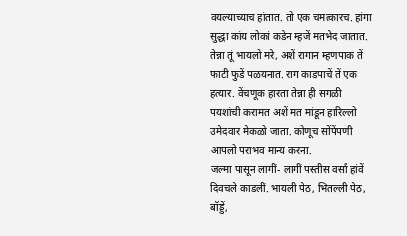वयल्याच्याच हांतात. तो एक चमत्कारच. हांगा सुद्धा कांय लोकां कडेन म्हजें मतभेद जातात. तेन्ना तूं भायलो मरे, अशें रागान म्हणपाक तें फाटी फुडें पळयनात. राग काडपाचें तें एक हत्यार. वेंचणूक हारता तेन्ना ही सगळी पयशांची करामत अशें मत मांडून हारिल्लो उमेदवार मेकळो जाता. कोणूच सोंपेंपणी आपलो पराभव मान्य करना.
जल्मा पासून लागीं- लागीं पस्तीस वर्सां हांवें दिवचले काडलीं. भायली पेठ, भितल्ली पेठ, बॉड्डें,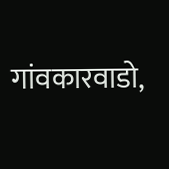गांवकारवाडो,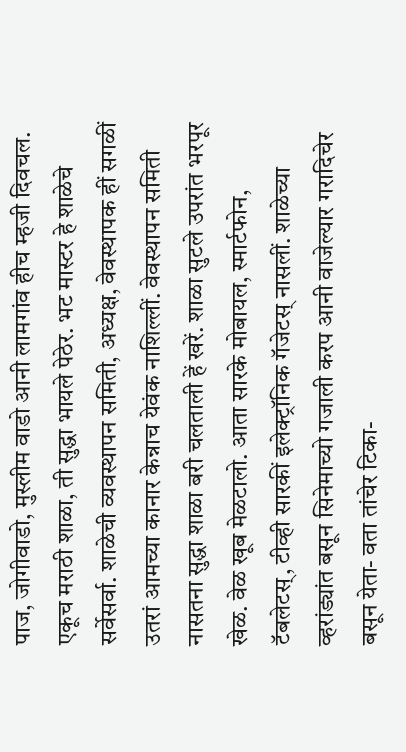पाज, जोगीवाडो, मुस्लीम वाडो आनी लामगांव हीच म्हजी दिवचल. एकूच मराठी शाळा, ती सुद्धा भायले पेठेर. भट मास्टर हे शाळेचे सर्वेसर्वा. शाळेची व्यवस्थापन समिती, अध्यक्ष, वेवस्थापक हीं सगळीं उतरां आमच्या कानार केन्नाच येवंक नाशिल्लीं. वेवस्थापन समिती नासतना सुद्धा शाळा बरी चलताली हें खरें. शाळा सुटले उपरांत भरपूर खेळ. वेळ खूब मेळटालो. आता सारके मोबायल, स्मार्टफोन, टॅबलेटस्, टीव्ही सारकीं इलेक्ट्रॉनिक गॅजेटस् नासलीं. शाळेच्या व्हरांड्यांत बसून सिनेमाच्यो गजाली करप आनी वाजेल्यार गरादिचेर बसून येता- वता तांचेर टिका-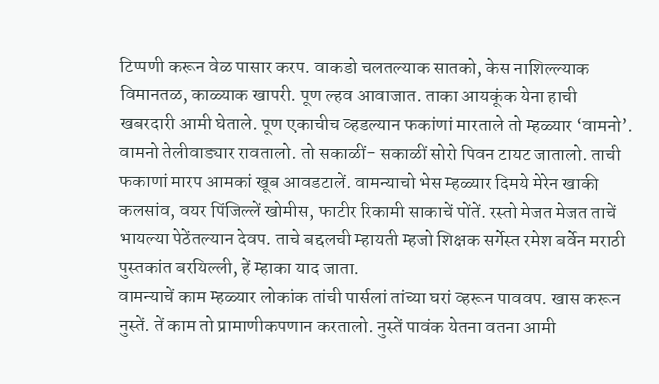टिप्पणी करून वेळ पासार करप. वाकडो चलतल्याक सातको, केस नाशिल्ल्याक विमानतळ, काळ्याक खापरी. पूण ल्हव आवाजात. ताका आयकूंक येना हाची खबरदारी आमी घेताले. पूण एकाचीच व्हडल्यान फकांणां मारताले तो म्हळ्यार ‘वामनो’.
वामनो तेलीवाड्यार रावतालो. तो सकाळीं- सकाळीं सोरो पिवन टायट जातालो. ताची फकाणां मारप आमकां खूब आवडटालें. वामन्याचो भेस म्हळ्यार दिमये मेरेन खाकी कलसांव, वयर पिंजिल्लें खोमीस, फाटीर रिकामी साकाचें पोंतें. रस्तो मेजत मेजत ताचें भायल्या पेठेंतल्यान देवप. ताचे बद्दलची म्हायती म्हजो शिक्षक सर्गेस्त रमेश बर्वेन मराठी पुस्तकांत बरयिल्ली, हें म्हाका याद जाता.
वामन्याचें काम म्हळ्यार लोकांक तांची पार्सलां तांच्या घरां व्हरून पाववप. खास करून नुस्तें. तें काम तो प्रामाणीकपणान करतालो. नुस्तें पावंक येतना वतना आमी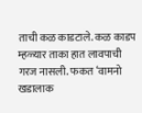ताची कळ काडटाले. कळ काडप म्हळ्यार ताका हात लावपाची गरज नासली. फकत ‘वामनो खडालाक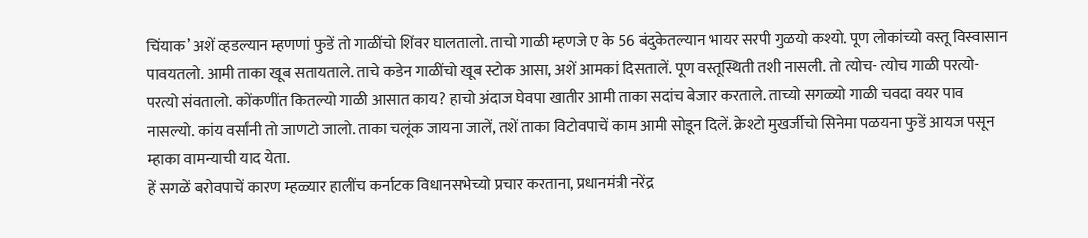चिंयाक’ अशें व्हडल्यान म्हणणां फुडें तो गाळींचो शिंवर घालतालो. ताचो गाळी म्हणजे ए के 56 बंदुकेतल्यान भायर सरपी गुळयो कश्यो. पूण लोकांच्यो वस्तू विस्वासान पावयतलो. आमी ताका खूब सतायताले. ताचे कडेन गाळींचो खूब स्टोक आसा, अशें आमकां दिसतालें. पूण वस्तूस्थिती तशी नासली. तो त्योच- त्योच गाळी परत्यो- परत्यो संवतालो. कोंकणींत कितल्यो गाळी आसात काय? हाचो अंदाज घेवपा खातीर आमी ताका सदांच बेजार करताले. ताच्यो सगळ्यो गाळी चवदा वयर पाव नासल्यो. कांय वर्सांनी तो जाणटो जालो. ताका चलूंक जायना जालें, तशें ताका विटोवपाचें काम आमी सोडून दिलें. क्रेश्टो मुखर्जीचो सिनेमा पळयना फुडें आयज पसून म्हाका वामन्याची याद येता.
हें सगळें बरोवपाचें कारण म्हळ्यार हालींच कर्नाटक विधानसभेच्यो प्रचार करताना, प्रधानमंत्री नरेंद्र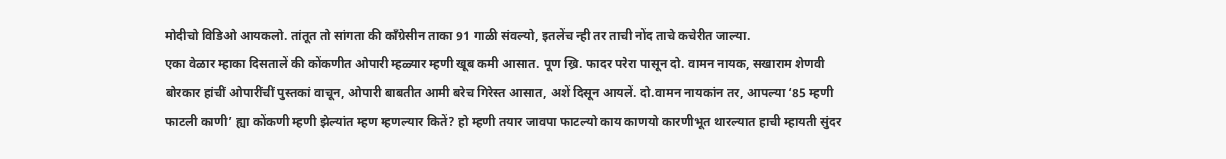मोदीचो विडिओ आयकलो. तांतूत तो सांगता की काँग्रेसीन ताका 91 गाळी संवल्यो, इतलेंच न्ही तर ताची नोंद ताचे कचेरीत जाल्या.
एका वेळार म्हाका दिसतालें की कोंकणीत ओपारी म्हळ्यार म्हणी खूब कमी आसात. पूण ख्रि. फादर परेरा पासून दो. वामन नायक, सखाराम शेणवी बोरकार हांचीं ओपारींचीं पुस्तकां वाचून, ओपारी बाबतीत आमी बरेच गिरेस्त आसात, अशें दिसून आयलें. दो.वामन नायकांन तर, आपल्या ‘85 म्हणी फाटली काणी’ ह्या कोंकणी म्हणी झेल्यांत म्हण म्हणल्यार कितें? हो म्हणी तयार जावपा फाटल्यो काय काणयो कारणीभूत थारल्यात हाची म्हायती सुंदर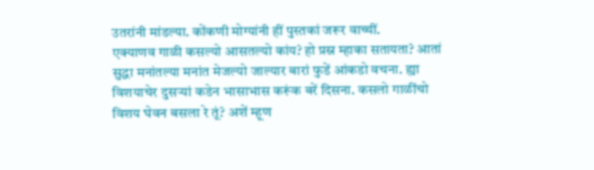उतरांनी मांडल्या. कोंकणी मोग्यांनी हीं पुस्तकां जरूर वाच्चीं.
एक्याणव गाळी कसल्यो आसतल्यो कांय? हो प्रस्न म्हाका सतायता? आतां सुद्धा मनांतल्या मनांत मेजल्यो जाल्यार बारां फुडें आंकडो वचना. ह्या विशयाचेर दुसऱ्यां कडेन भासाभास करूंक बरें दिसना. कसलो गाळींचो विशय घेवन बसला रे तूं? अशें म्हूण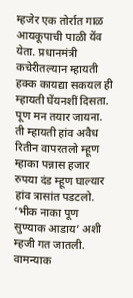म्हजेर एक तोर्रात गाळ आयकूपाची पाळी येंव येता. प्रधानमंत्री कचेरीतल्यान म्हायती हक्क कायद्या सकयल ही म्हायती घेंयनशीं दिसता. पूण मन तयार जायना. ती म्हायती हांव अवैध रितीन वापरतलो म्हूण म्हाका पन्नास हजार रुपया दंड म्हूण घाल्यार हांव त्रासांत पडटलो. ‘भीक नाका पूण सुण्याक आडाय’ अशी म्हजी गत जातली. वामन्याक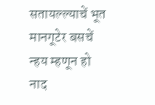सतायल्ल्याचें भूत मानगूटेर बसचें न्हय म्हणून हो नाद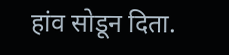हांव सोडून दिता.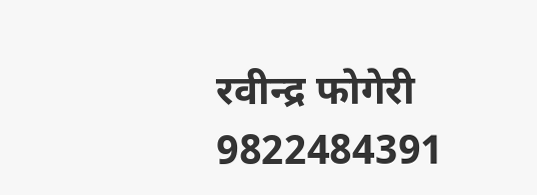रवीन्द्र फोगेरी
9822484391